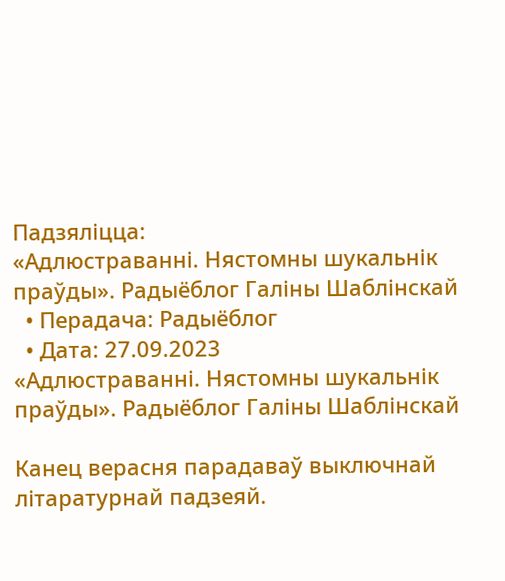Падзяліцца:
«Адлюстраванні. Нястомны шукальнік праўды». Радыёблог Галіны Шаблінскай
  • Перадача: Радыёблог
  • Дата: 27.09.2023
«Адлюстраванні. Нястомны шукальнік праўды». Радыёблог Галіны Шаблінскай

Канец верасня парадаваў выключнай літаратурнай падзеяй.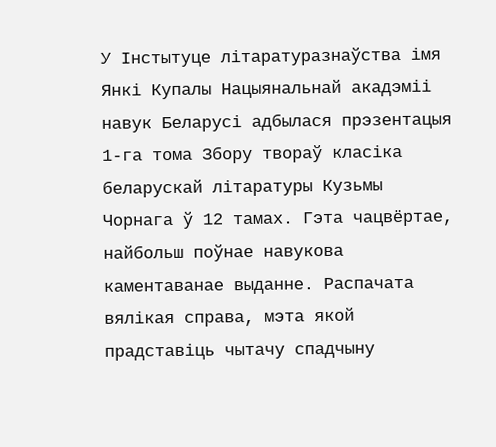У Інстытуце літаратуразнаўства імя Янкі Купалы Нацыянальнай акадэміі навук Беларусі адбылася прэзентацыя 1-га тома Збору твораў класіка беларускай літаратуры Кузьмы Чорнага ў 12 тамах. Гэта чацвёртае, найбольш поўнае навукова каментаванае выданне. Распачата вялікая справа, мэта якой прадставіць чытачу спадчыну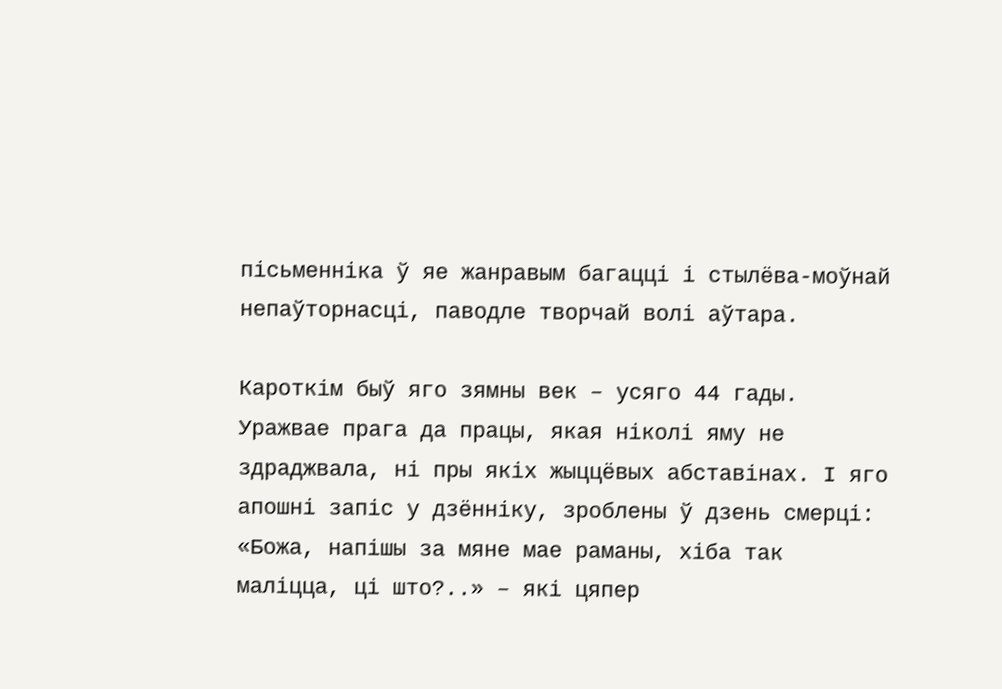пісьменніка ў яе жанравым багацці і стылёва-моўнай непаўторнасці, паводле творчай волі аўтара.

Кароткім быў яго зямны век – усяго 44 гады. Уражвае прага да працы, якая ніколі яму не здраджвала, ні пры якіх жыццёвых абставінах. І яго апошні запіс у дзённіку, зроблены ў дзень смерці: «Божа, напішы за мяне мае раманы, хіба так маліцца, ці што?..» – які цяпер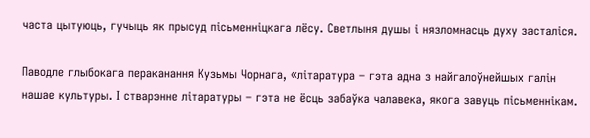часта цытуюць, гучыць як прысуд пісьменніцкага лёсу. Светлыня душы і нязломнасць духу засталіся.

Паводле глыбокага пераканання Кузьмы Чорнага, «літаратура – гэта адна з найгалоўнейшых галін нашае культуры. І стварэнне літаратуры – гэта не ёсць забаўка чалавека, якога завуць пісьменнікам.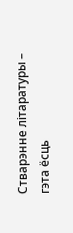Стварэнне літаратуры – гэта ёсць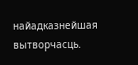найадказнейшая вытворчасць.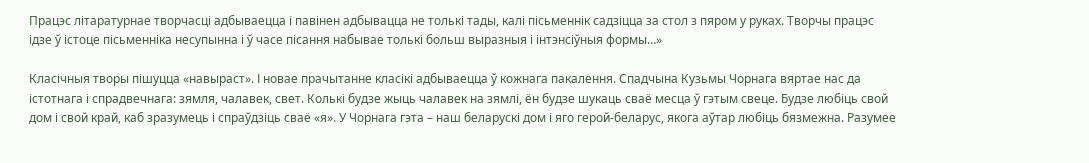Працэс літаратурнае творчасці адбываецца і павінен адбывацца не толькі тады, калі пісьменнік садзіцца за стол з пяром у руках. Творчы працэс ідзе ў істоце пісьменніка несупынна і ў часе пісання набывае толькі больш выразныя і інтэнсіўныя формы…»

Класічныя творы пішуцца «навыраст». І новае прачытанне класікі адбываецца ў кожнага пакалення. Спадчына Кузьмы Чорнага вяртае нас да істотнага і спрадвечнага: зямля, чалавек, свет. Колькі будзе жыць чалавек на зямлі, ён будзе шукаць сваё месца ў гэтым свеце. Будзе любіць свой дом і свой край, каб зразумець і спраўдзіць сваё «я». У Чорнага гэта – наш беларускі дом і яго герой-беларус, якога аўтар любіць бязмежна. Разумее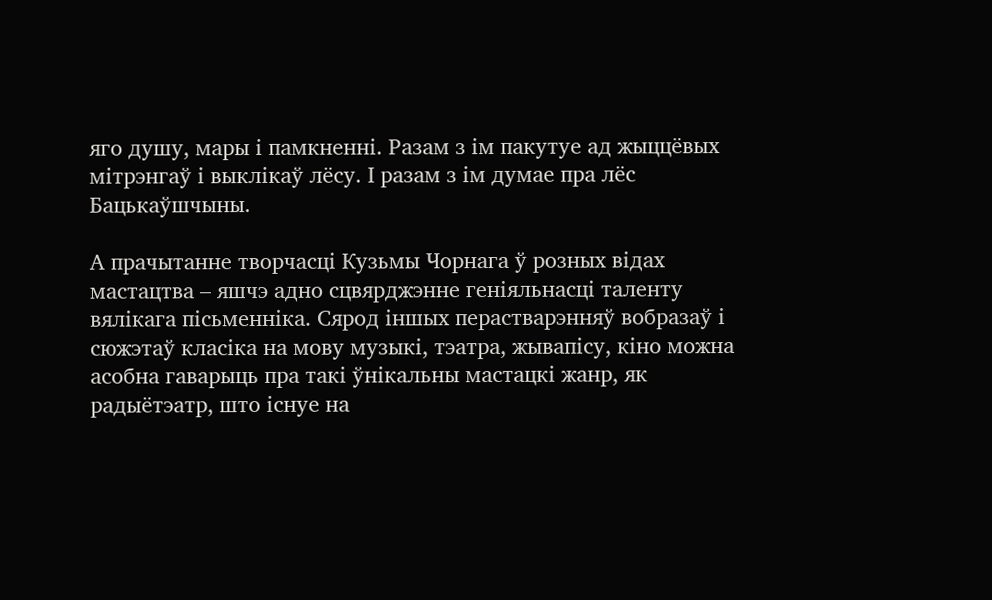яго душу, мары і памкненні. Разам з ім пакутуе ад жыццёвых мітрэнгаў і выклікаў лёсу. І разам з ім думае пра лёс Бацькаўшчыны.

А прачытанне творчасці Кузьмы Чорнага ў розных відах мастацтва – яшчэ адно сцвярджэнне геніяльнасці таленту вялікага пісьменніка. Сярод іншых перастварэнняў вобразаў і сюжэтаў класіка на мову музыкі, тэатра, жывапісу, кіно можна асобна гаварыць пра такі ўнікальны мастацкі жанр, як радыётэатр, што існуе на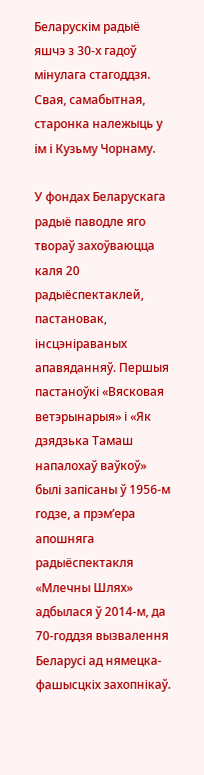Беларускім радыё яшчэ з 30-х гадоў мінулага стагоддзя. Свая, самабытная, старонка належыць у ім і Кузьму Чорнаму.

У фондах Беларускага радыё паводле яго твораў захоўваюцца каля 20 радыёспектаклей, пастановак, інсцэніраваных апавяданняў. Першыя пастаноўкі «Вясковая ветэрынарыя» і «Як дзядзька Тамаш напалохаў ваўкоў» былі запісаны ў 1956-м годзе, а прэм’ера апошняга радыёспектакля «Млечны Шлях» адбылася ў 2014-м, да 70-годдзя вызвалення Беларусі ад нямецка-фашысцкіх захопнікаў.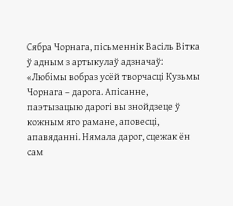Сябра Чорнага, пісьменнік Васіль Вітка ў адным з артыкулаў адзначаў: «Любімы вобраз усёй творчасці Кузьмы Чорнага – дарога. Апісанне, паэтызацыю дарогі вы знойдзеце ў кожным яго рамане, аповесці, апавяданні. Нямала дарог, сцежак ён сам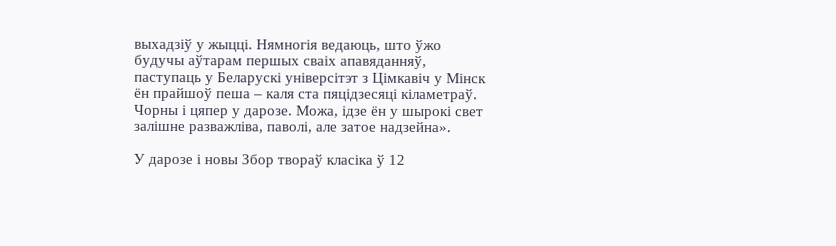выхадзіў у жыцці. Нямногія ведаюць, што ўжо будучы аўтарам першых сваіх апавяданняў, паступаць у Беларускі універсітэт з Цімкавіч у Мінск ён прайшоў пеша – каля ста пяцідзесяці кіламетраў. Чорны і цяпер у дарозе. Можа, ідзе ён у шырокі свет залішне разважліва, паволі, але затое надзейна».

У дарозе і новы Збор твораў класіка ў 12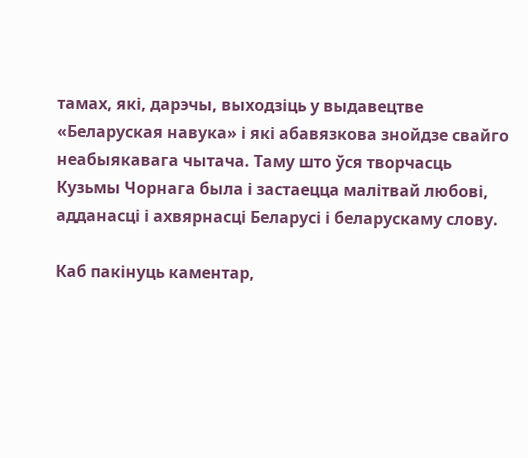тамах, які, дарэчы, выходзіць у выдавецтве «Беларуская навука» і які абавязкова знойдзе свайго неабыякавага чытача. Таму што ўся творчасць Кузьмы Чорнага была і застаецца малітвай любові, адданасці і ахвярнасці Беларусі і беларускаму слову.

Каб пакінуць каментар,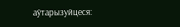аўтарызуйцеся: